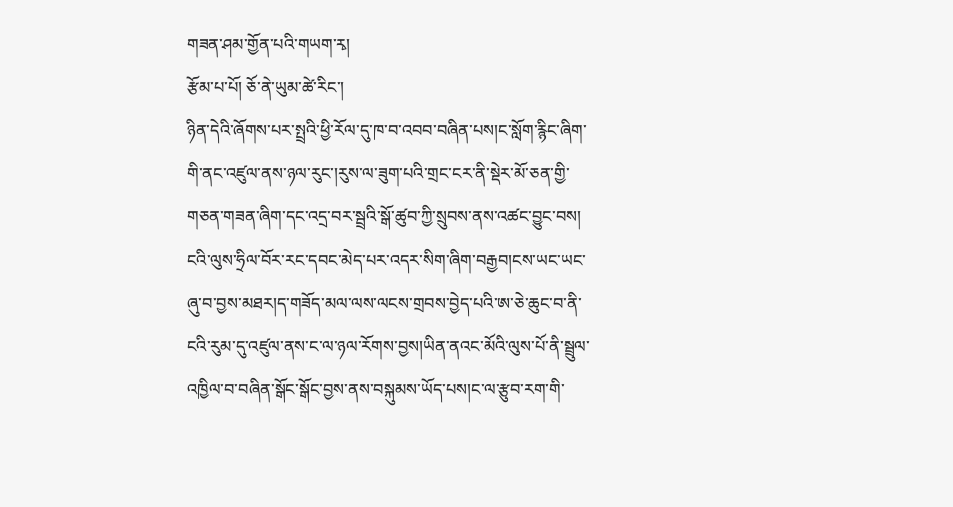གཟན་ཤམ་གྱོན་པའི་གཡག་རྭ།
རྩོམ་པ་པོ། ཅོ་ནེ་ཡུམ་ཚེ་རིང་།
ཉིན་དེའི་ཞོགས་པར་སྤྲའི་ཕྱི་རོལ་དུ་ཁ་བ་འབབ་བཞིན་པས།ང་སློག་རྙིང་ཞིག་གི་ནང་འཛུལ་ནས་ཉལ་རུང་།རུས་ལ་ཟུག་པའི་གྲང་ངར་ནི་སྡེར་མོ་ཅན་གྱི་གཅན་གཟན་ཞིག་དང་འདྲ་བར་སྦྲའི་སྒོ་ཚུབ་ཀྱི་སྲུབས་ནས་འཚང་བྱུང་བས། ངའི་ལུས་ཧྲིལ་བོར་རང་དབང་མེད་པར་འདར་སིག་ཞིག་བརྒྱབ།ངས་ཡང་ཡང་ཞུ་བ་བྱས་མཐར།ད་གཟོད་མལ་ལས་ལངས་གྲབས་བྱེད་པའི་ཨ་ཅེ་ཆུང་བ་ནི་ངའི་རུམ་དུ་འཛུལ་ནས་ང་ལ་ཉལ་རོགས་བྱས།ཡིན་ནའང་མོའི་ལུས་པོ་ནི་སྦྲུལ་འཁྱིལ་བ་བཞིན་སྒོང་སྒོང་བྱས་ནས་བསྐུམས་ཡོད་པས།ང་ལ་རྩུབ་རག་གི་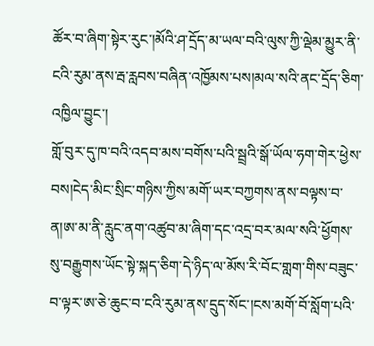ཚོར་བ་ཞིག་སྟེར་རུང་།མོའི་ཤ་དྲོད་མ་ཡལ་བའི་ལུས་ཀྱི་ལྡེམ་མྱུར་ནི་ངའི་རུམ་ནས་རྦ་རླབས་བཞིན་འཁྱོམས་པས།མལ་སའི་ནང་དྲོད་ཅིག་འཁྱིལ་བྱུང་།
གློ་བུར་དུ་ཁ་བའི་འདབ་མས་བགོས་པའི་སྦྲའི་སྒོ་ཡོལ་ཧག་གེར་ཕྱེས་བས།ངེད་མིང་སྲིང་གཉིས་ཀྱིས་མགོ་ཡར་བཀྱགས་ནས་བལྟས་བ་ན།ཨ་མ་ནི་རླུང་ནག་འཚུབ་མ་ཞིག་དང་འདྲ་བར་མལ་སའི་ཕྱོགས་སུ་བརྒྱུགས་ཡོང་སྟེ་སྐད་ཅིག་དེ་ཉིད་ལ་མོས་རི་བོང་གླག་གིས་བཟུང་བ་ལྟར་ཨ་ཅེ་ཆུང་བ་ངའི་རུམ་ནས་དྲུད་སོང་།ངས་མགོ་བོ་སློག་པའི་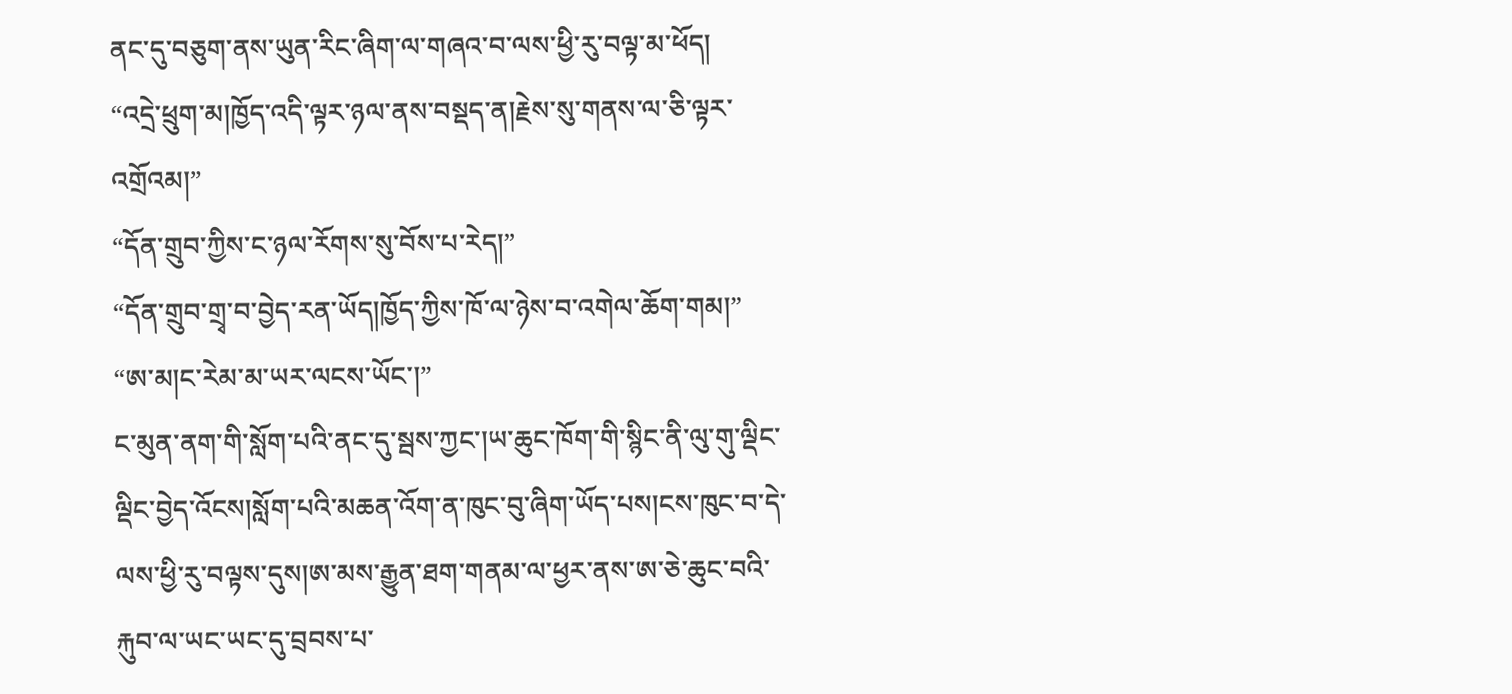ནང་དུ་བཅུག་ནས་ཡུན་རིང་ཞིག་ལ་གཞའ་བ་ལས་ཕྱི་རུ་བལྟ་མ་ཕོད།
“འདྲེ་ཕྲུག་མ།ཁྱོད་འདི་ལྟར་ཉལ་ནས་བསྡད་ན།རྗེས་སུ་གནས་ལ་ཅི་ལྟར་འགྲོའམ།”
“དོན་གྲུབ་ཀྱིས་ང་ཉལ་རོགས་སུ་བོས་པ་རེད།”
“དོན་གྲུབ་གྲྭ་བ་བྱེད་རན་ཡོད།ཁྱོད་ཀྱིས་ཁོ་ལ་ཉེས་བ་འགེལ་ཆོག་གམ།”
“ཨ་མ།ང་རེམ་མ་ཡར་ལངས་ཡོང་།”
ང་མུན་ནག་གི་སློག་པའི་ནང་དུ་སྦས་ཀྱང་།ཡ་ཆུང་ཁོག་གི་སྙིང་ནི་ལུ་གུ་ལྡིང་ལྡིང་བྱེད་འོངས།སློག་པའི་མཆན་འོག་ན་ཁུང་བུ་ཞིག་ཡོད་པས།ངས་ཁུང་བ་དེ་ལས་ཕྱི་རུ་བལྟས་དུས།ཨ་མས་རྒྱུན་ཐག་གནམ་ལ་ཕྱར་ནས་ཨ་ཅེ་ཆུང་བའི་རྐུབ་ལ་ཡང་ཡང་དུ་བྲབས་པ་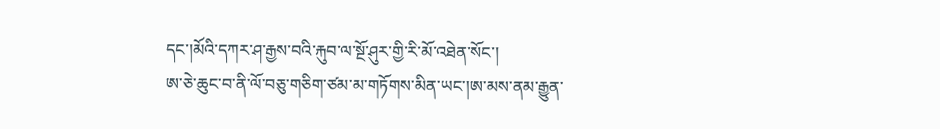དང་།མོའི་དཀར་ཤ་རྒྱས་བའི་རྐུབ་ལ་སྔོ་ཤུར་གྱི་རི་མོ་འཐེན་སོང་།
ཨ་ཅེ་ཆུང་བ་ནི་ལོ་བཅུ་གཅིག་ཙམ་མ་གཏོགས་མིན་ཡང་།ཨ་མས་ནམ་རྒྱུན་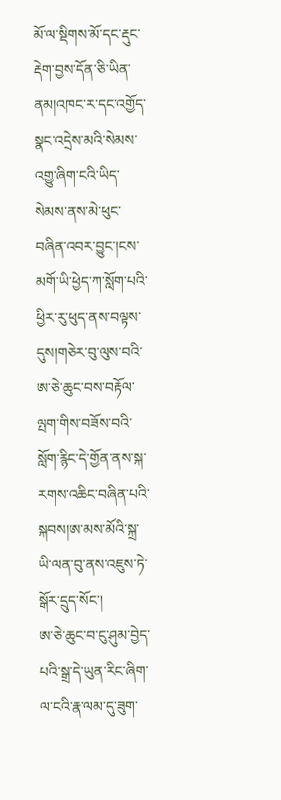མོ་ལ་སྡིགས་མོ་དང་རྡུང་རྡེག་བྱས་དོན་ཅི་ཡིན་ནམ།འཁང་ར་དང་འགྱོད་སྣང་འདྲེས་མའི་སེམས་འགྱུ་ཞིག་ངའི་ཡིད་སེམས་ནས་མེ་ཕུང་བཞིན་འབར་བྱུང་།ངས་མགོ་ཡི་ཕྱེད་ཀ་སློག་པའི་ཕྱིར་རུ་ཕུད་ནས་བལྟས་དུས།གཅེར་བུ་ལུས་བའི་ཨ་ཅེ་ཆུང་བས་བརྟོལ་ལྤག་གིས་བཟོས་བའི་སློག་རྙིང་དེ་གྱོན་ནས་སྐ་རགས་འཆིང་བཞིན་པའི་སྐབས།ཨ་མས་མོའི་སྐྲ་ཡི་ལན་བུ་ནས་འཇུས་ཏེ་སྒོར་དྲུད་སོང་།
ཨ་ཅེ་ཆུང་བ་ངུ་ཤུམ་བྱེད་པའི་སྒྲ་དེ་ཡུན་རིང་ཞིག་ལ་ངའི་རྣ་ལམ་དུ་ཟུག་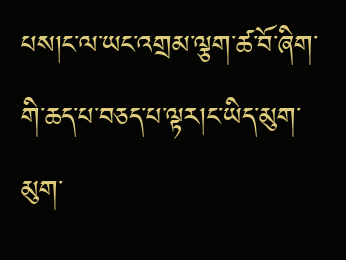པས།ང་ལ་ཡང་འགྲམ་ལྕག་ཚ་བོ་ཞིག་གི་ཆད་པ་བཅད་པ་ལྟར།ང་ཡིད་མུག་མུག་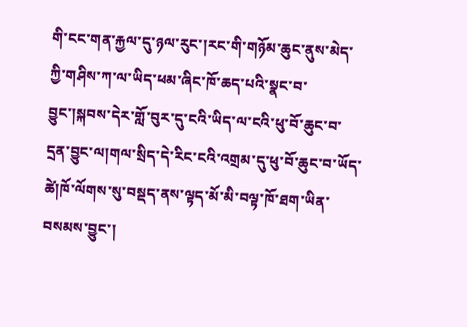གི་ངང་གན་རྐྱལ་དུ་ཉལ་རུང་།རང་གི་གཉོམ་ཆུང་ནུས་མེད་ཀྱི་གཤིས་ཀ་ལ་ཡིད་ཕམ་ཞིང་ཁོ་ཆད་པའི་སྣང་བ་བྱུང་།སྐབས་དེར་གློ་བུར་དུ་ངའི་ཡིད་ལ་ངའི་ཕུ་བོ་ཆུང་བ་དྲན་བྱུང་ལ།གལ་སྲིད་དེ་རིང་ངའི་འགྲམ་དུ་ཕུ་བོ་ཆུང་བ་ཡོད་ཚེ།ཁོ་ལོགས་སུ་བསྡད་ནས་ལྟད་མོ་མི་བལྟ་ཁོ་ཐག་ཡིན་བསམས་བྱུང་།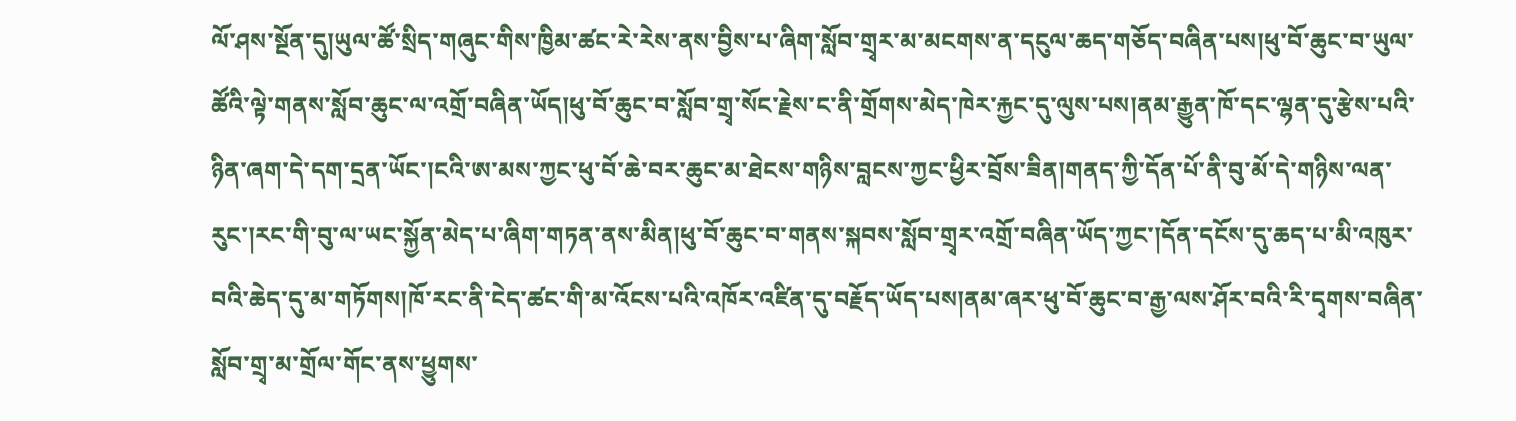ལོ་ཤས་སྔོན་དུ།ཡུལ་ཚོ་སྲིད་གཞུང་གིས་ཁྱིམ་ཚང་རེ་རེས་ནས་བྱིས་པ་ཞིག་སློབ་གྲྭར་མ་མངགས་ན་དངུལ་ཆད་གཅོད་བཞིན་པས།ཕུ་བོ་ཆུང་བ་ཡུལ་ཚོའི་ལྟེ་གནས་སློབ་ཆུང་ལ་འགྲོ་བཞིན་ཡོད།ཕུ་བོ་ཆུང་བ་སློབ་གྲྭ་སོང་རྗེས་ང་ནི་གྲོགས་མེད་ཁེར་རྐྱང་དུ་ལུས་པས།ནམ་རྒྱུན་ཁོ་དང་ལྷན་དུ་རྩེས་པའི་ཉིན་ཞག་དེ་དག་དྲན་ཡོང་།ངའི་ཨ་མས་ཀྱང་ཕུ་བོ་ཆེ་བར་ཆུང་མ་ཐེངས་གཉིས་བླངས་ཀྱང་ཕྱིར་བྲོས་ཟིན།གནད་ཀྱི་དོན་པོ་ནི་བུ་མོ་དེ་གཉིས་ལན་རུང་།རང་གི་བུ་ལ་ཡང་སྐྱོན་མེད་པ་ཞིག་གཏན་ནས་མིན།ཕུ་བོ་ཆུང་བ་གནས་སྐབས་སློབ་གྲྭར་འགྲོ་བཞིན་ཡོད་ཀྱང་།དོན་དངོས་དུ་ཆད་པ་མི་འཁུར་བའི་ཆེད་དུ་མ་གཏོགས།ཁོ་རང་ནི་ངེད་ཚང་གི་མ་འོངས་པའི་འཁོར་འཛིན་དུ་བརྗོད་ཡོད་པས།ནམ་ཞར་ཕུ་བོ་ཆུང་བ་རྒྱ་ལས་ཤོར་བའི་རི་དྭགས་བཞིན་སློབ་གྲྭ་མ་གྲོལ་གོང་ནས་ཕྱུགས་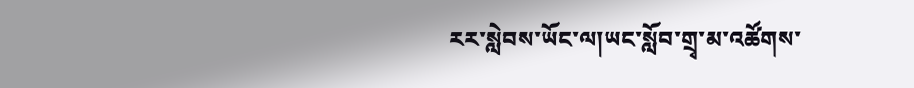རར་སླེབས་ཡོང་ལ།ཡང་སློབ་གྲྭ་མ་འཚོགས་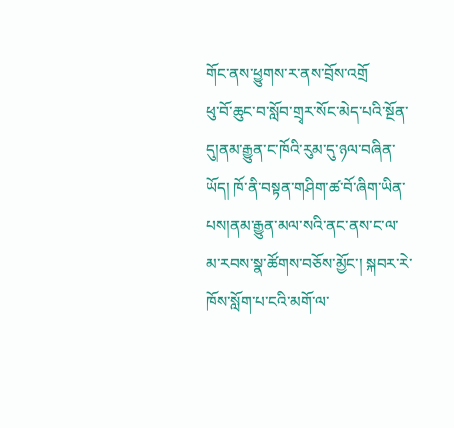གོང་ནས་ཕྱུགས་ར་ནས་བྲོས་འགྲོ
ཕུ་བོ་ཆུང་བ་སློབ་གྲྭར་སོང་མེད་པའི་སྔོན་དུ།ནམ་རྒྱུན་ང་ཁོའི་རུམ་དུ་ཉལ་བཞིན་ཡོད། ཁོ་ནི་བསྟན་གཤིག་ཚ་བོ་ཞིག་ཡིན་པས།ནམ་རྒྱུན་མལ་སའི་ནང་ནས་ང་ལ་མ་རབས་སྣ་ཚོགས་བཅོས་མྱོང་། སྐབར་རེ་ཁོས་སློག་པ་ངའི་མགོ་ལ་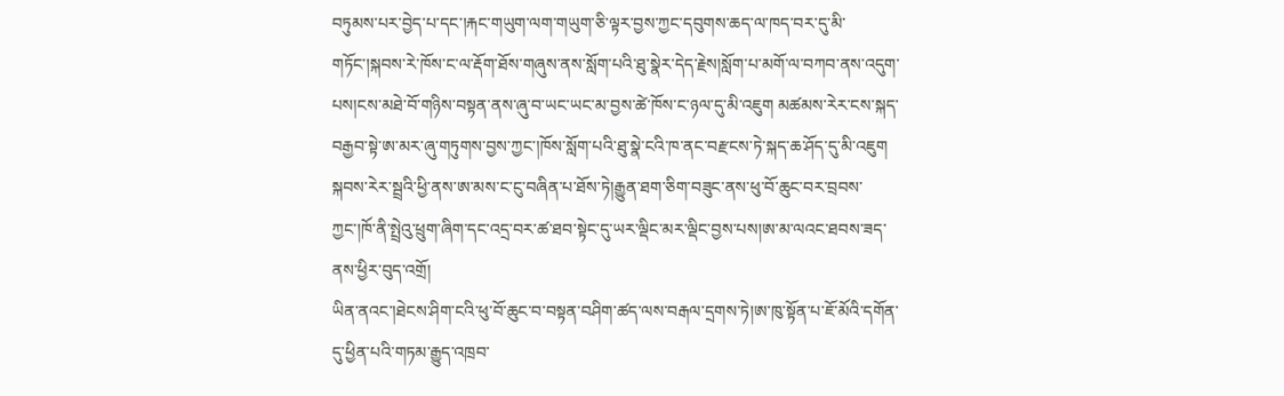བཏུམས་པར་བྱེད་པ་དང་།རྐང་གཡུག་ལག་གཡུག་ཅི་ལྟར་བྱས་ཀྱང་དབུགས་ཆད་ལ་ཁད་བར་དུ་མི་གཏོང་།སྐབས་རེ་ཁོས་ང་ལ་རྡོག་ཐོས་གཞུས་ནས་སློག་པའི་ཐུ་སྣེར་དེད་རྗེས།སློག་པ་མགོ་ལ་བཀབ་ནས་འདུག་པས།ངས་མཐེ་བོ་གཉིས་བསྟན་ནས་ཞུ་བ་ཡང་ཡང་མ་བྱས་ཚེ་ཁོས་ང་ཉལ་དུ་མི་འཇུག མཚམས་རེར་ངས་སྐད་བརྒྱབ་སྟེ་ཨ་མར་ཞུ་གཏུགས་བྱས་ཀྱང་།ཁོས་སློག་པའི་ཐུ་སྣེ་ངའི་ཁ་ནང་བརྫངས་ཏེ་སྐད་ཆ་ཤོད་དུ་མི་འཇུག སྐབས་རེར་སྦྲའི་ཕྱི་ནས་ཨ་མས་ང་ངུ་བཞིན་པ་ཐོས་ཏེ།རྒྱུན་ཐག་ཅིག་བཟུང་ནས་ཕུ་བོ་ཆུང་བར་བྲབས་ཀྱང་།ཁོ་ནི་སྤྲེའུ་ཕྲུག་ཞིག་དང་འདྲ་བར་ཚ་ཐབ་སྟེང་དུ་ཡར་ལྡིང་མར་ལྡིང་བྱས་པས།ཨ་མ་ལའང་ཐབས་ཟད་ནས་ཕྱིར་བུད་འགྲོ།
ཡིན་ནའང་།ཐེངས་ཤིག་ངའི་ཕུ་བོ་ཆུང་བ་བསྟན་བཤིག་ཚད་ལས་བརྒལ་དྲགས་ཏེ།ཨ་ཁུ་སྟོན་པ་ཇོ་མོའི་དགོན་དུ་ཕྱིན་པའི་གཏམ་རྒྱུད་འཁྲབ་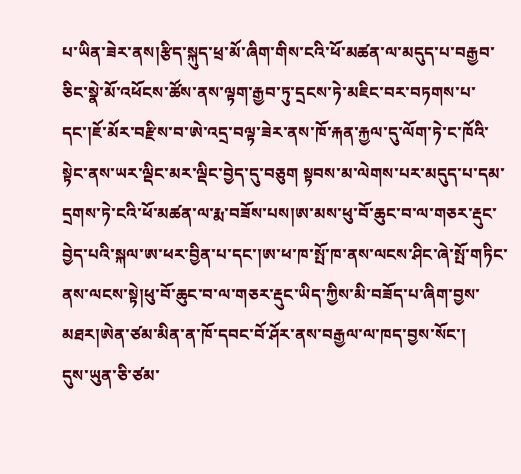པ་ཡིན་ཟེར་ནས།རྩིད་སྐུད་ཕྲ་མོ་ཞིག་གིས་ངའི་ཕོ་མཚན་ལ་མདུད་པ་བརྒྱབ་ཅིང་སྣེ་མོ་འཕོངས་ཚོས་ནས་ལྟག་རྒྱབ་ཏུ་དྲངས་ཏེ་མཇིང་བར་བཏགས་པ་དང་།ཇོ་མོར་བརྫིས་བ་ཨེ་འདྲ་བལྟ་ཟེར་ནས་ཁོ་རྐན་རྐྱལ་དུ་ལོག་ཏེ་ང་ཁོའི་སྟེང་ནས་ཡར་ལྡིང་མར་ལྡིང་བྱེད་དུ་བཅུག སྟབས་མ་ལེགས་པར་མདུད་པ་དམ་དྲགས་ཏེ་ངའི་ཕོ་མཚན་ལ་རྨ་བཟོས་པས།ཨ་མས་ཕུ་བོ་ཆུང་བ་ལ་གཅར་རྡུང་བྱེད་པའི་སྐལ་ཨ་ཕར་བྱིན་པ་དང་།ཨ་ཕ་ཁ་སྤོ་ཁ་ནས་ལངས་ཤིང་ཞེ་སྤོ་གཏིང་ནས་ལངས་སྟེ།ཕུ་བོ་ཆུང་བ་ལ་གཅར་རྡུང་ཡིད་ཀྱིས་མི་བཟོད་པ་ཞིག་བྱས་མཐར།ཨེན་ཙམ་མིན་ན་ཁོ་དབང་བོ་ཤོར་ནས་བརྒྱལ་ལ་ཁད་བྱས་སོང་།
དུས་ཡུན་ཅི་ཙམ་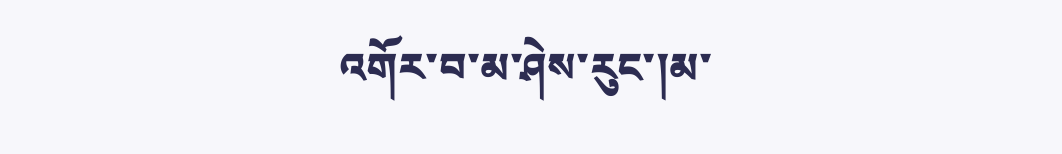འགོར་བ་མ་ཤེས་རུང་།མ་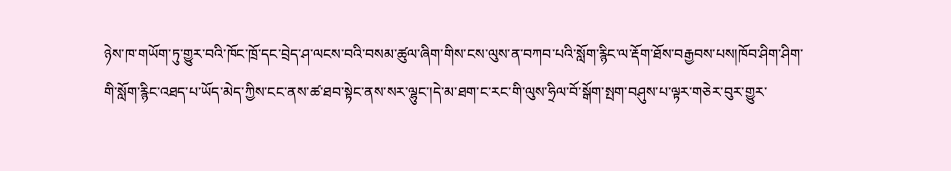ཉེས་ཁ་གཡོག་ཏུ་གྱུར་བའི་ཁོང་ཁྲོ་དང་བྲེད་ཤ་ལངས་བའི་བསམ་ཚུལ་ཞིག་གིས་ངས་ལུས་ན་བཀབ་པའི་སློག་རྙིང་ལ་རྡོག་ཐོས་བརྒྱབས་པས།ཁོབ་ཤིག་ཤིག་གི་སློག་རྙིང་འཐད་པ་ཡོད་མེད་ཀྱིས་ངང་ནས་ཚ་ཐབ་སྟེང་ནས་སར་ལྷུང་།དེ་མ་ཐག་ང་རང་གི་ལུས་ཧྲིལ་བོ་སྒོག་སྤག་བཤུས་པ་ལྟར་གཅེར་བུར་གྱུར་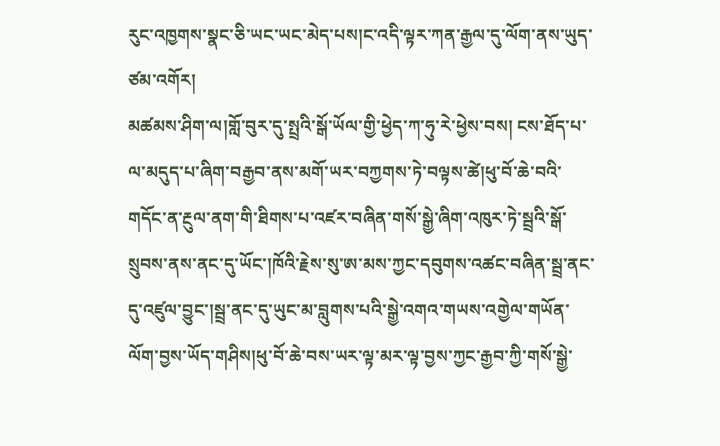རུང་འཁྱགས་སྣང་ཅི་ཡང་ཡང་མེད་པས།ང་འདི་ལྟར་ཀན་རྒྱལ་དུ་ལོག་ནས་ཡུད་ཙམ་འགོར།
མཚམས་ཤིག་ལ།གློ་བུར་དུ་སྤྲའི་སྒོ་ཡོལ་གྱི་ཕྱེད་ཀ་ཧུ་རེ་ཕྱེས་བས། ངས་ཐོད་པ་ལ་མདུད་པ་ཞིག་བརྒྱབ་ནས་མགོ་ཡར་བཀྱགས་ཏེ་བལྟས་ཚེ།ཕུ་བོ་ཆེ་བའི་གདོང་ན་རྔུལ་ནག་གི་ཐིགས་པ་འཛར་བཞིན་གསོ་སྒྱེ་ཞིག་འཁུར་ཏེ་སྦྲའི་སྒོ་སྲུབས་ནས་ནང་དུ་ཡོང་།ཁོའི་རྗེས་སུ་ཨ་མས་ཀྱང་དབུགས་འཚང་བཞིན་སྦྲ་ནང་དུ་འཛུལ་བྱུང་།སྦྲ་ནང་དུ་ཡུང་མ་བླུགས་པའི་སྒྱེ་འགའ་གཡས་འགྱེལ་གཡོན་ལོག་བྱས་ཡོད་གཤིས།ཕུ་བོ་ཆེ་བས་ཡར་ལྟ་མར་ལྟ་བྱས་ཀྱང་རྒྱབ་ཀྱི་གསོ་སྒྱེ་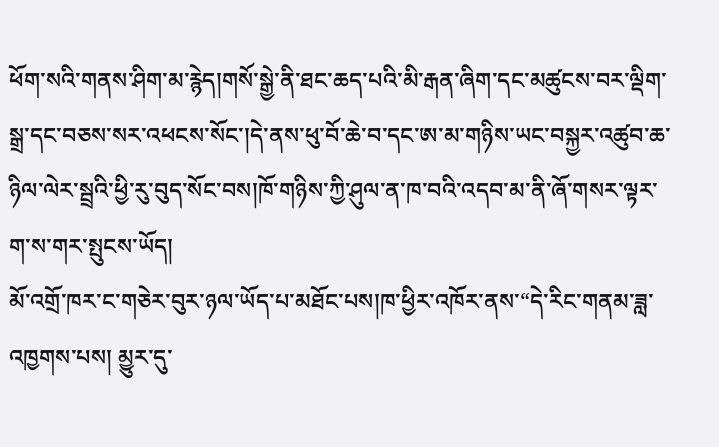ཕོག་སའི་གནས་ཤིག་མ་རྙེད།གསོ་སྒྱེ་ནི་ཐང་ཆད་པའི་མི་རྒན་ཞིག་དང་མཚུངས་བར་ལྡིག་སྒྲ་དང་བཅས་སར་འཕངས་སོང་།དེ་ནས་ཕུ་བོ་ཆེ་བ་དང་ཨ་མ་གཉིས་ཡང་བསྐྱར་འཚུབ་ཆ་ཉིལ་ལེར་སྦྲའི་ཕྱི་རུ་བུད་སོང་བས།ཁོ་གཉིས་ཀྱི་ཤུལ་ན་ཁ་བའི་འདབ་མ་ནི་ཞོ་གསར་ལྟར་ག་ས་གར་སྤུངས་ཡོད།
མོ་འགྲོ་ཁར་ང་གཅེར་བུར་ཉལ་ཡོད་པ་མཐོང་པས།ཁ་ཕྱིར་འཁོར་ནས་“དེ་རིང་གནམ་ཟླ་འཁྱགས་པས། མྱུར་དུ་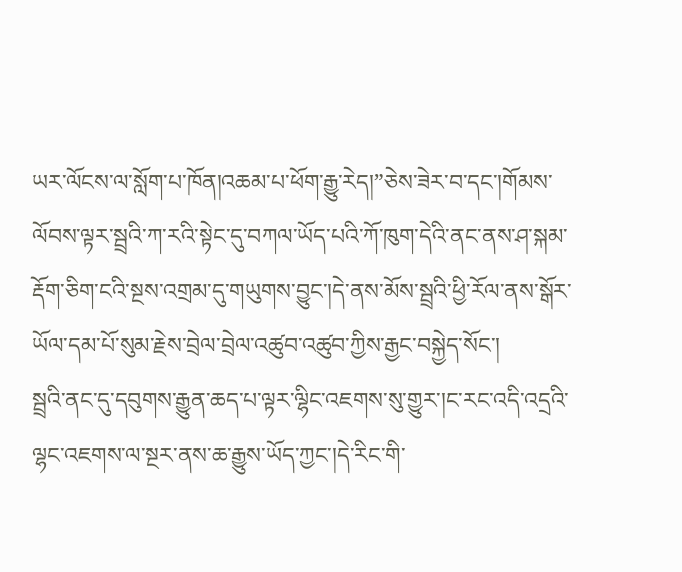ཡར་ལོངས་ལ་སློག་པ་ཁོན།འཆམ་པ་ཕོག་རྒྱུ་རེད།”ཅེས་ཟེར་བ་དང་།གོམས་ལོབས་ལྟར་སྦྲའི་ཀ་རའི་སྟེང་དུ་བཀལ་ཡོད་པའི་ཀོ་ཁུག་དེའི་ནང་ནས་ཤ་སྐམ་རྡོག་ཅིག་ངའི་སྔས་འགྲམ་དུ་གཡུགས་བྱུང་།དེ་ནས་མོས་སྦྲའི་ཕྱི་རོལ་ནས་སྒོར་ཡོལ་དམ་པོ་སུམ་རྗེས་བྲེལ་བྲེལ་འཚུབ་འཚུབ་ཀྱིས་རྒྱང་བསྐྱེད་སོང་།
སྦྲའི་ནང་དུ་དབུགས་རྒྱུན་ཆད་པ་ལྟར་ལྷིང་འཇགས་སུ་གྱུར་།ང་རང་འདི་འདྲའི་ལྷང་འཇགས་ལ་སྔར་ནས་ཆ་རྒྱུས་ཡོད་ཀྱང་།དེ་རིང་གི་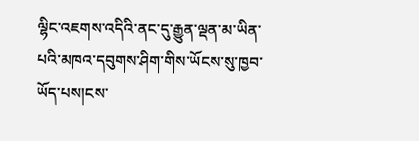ལྷིང་འཇགས་འདིའི་ནང་དུ་རྒྱུན་ལྡན་མ་ཡིན་པའི་མཁའ་དབུགས་ཤིག་གིས་ཡོངས་སུ་ཁྱབ་ཡོད་པས།ངས་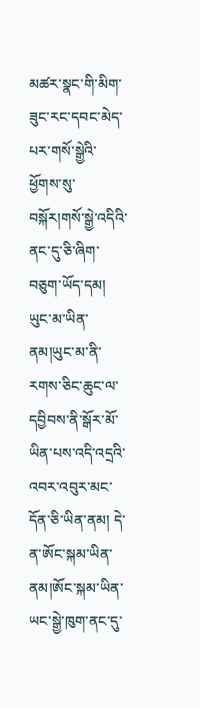མཚར་སྣང་གི་མིག་ཟུང་རང་དབང་མེད་པར་གསོ་སྒྱེའི་ཕྱོགས་སུ་བསྐོར།གསོ་སྒྱེ་འདིའི་ནང་དུ་ཅི་ཞིག་བཅུག་ཡོད་དམ། ཡུང་མ་ཡིན་ནམ།ཡུང་མ་ནི་རགས་ཅིང་ཆུང་ལ་དབྱིབས་ནི་སྒོར་མོ་ཡིན་པས་འདི་འདྲའི་འབར་འབུར་མང་དོན་ཅི་ཡིན་ནམ། དེ་ན་ཨོང་སྐམ་ཡིན་ནམ།ཨོང་སྐམ་ཡིན་ཡང་སྒྱེ་ཁུག་ནང་དུ་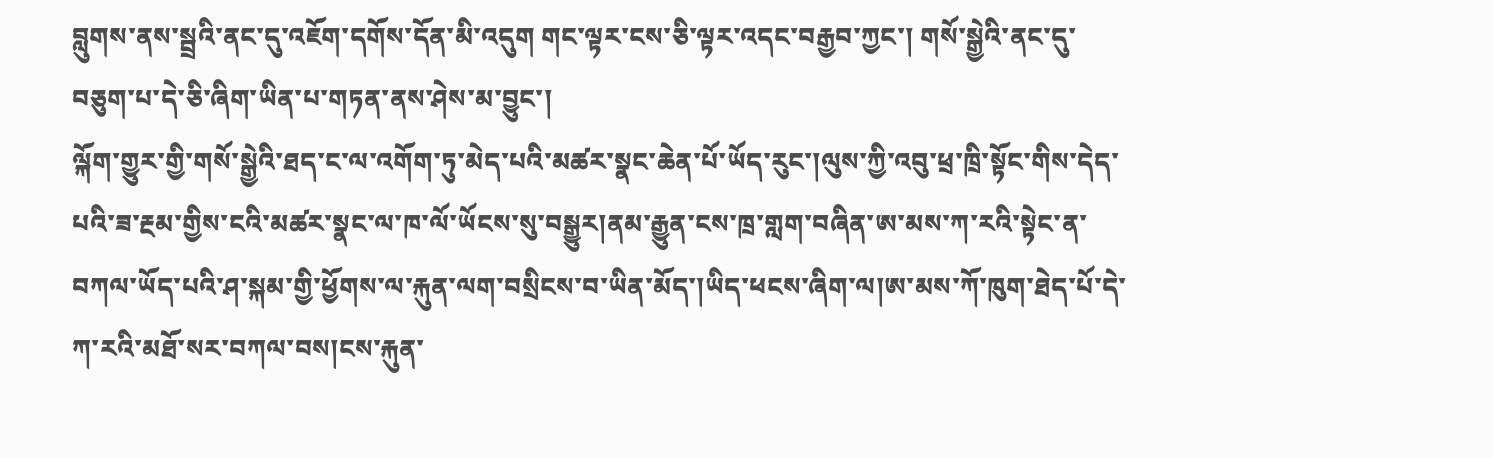བླུགས་ནས་སྦྲའི་ནང་དུ་འཇོག་དགོས་དོན་མི་འདུག གང་ལྟར་ངས་ཅི་ལྟར་འདང་བརྒྱབ་ཀྱང་། གསོ་སྒྱེའི་ནང་དུ་བཅུག་པ་དེ་ཅི་ཞིག་ཡིན་པ་གཏན་ནས་ཤེས་མ་བྱུང་།
ལྐོག་གྱུར་གྱི་གསོ་སྒྱེའི་ཐད་ང་ལ་འགོག་ཏུ་མེད་པའི་མཚར་སྣང་ཆེན་པོ་ཡོད་རུང་།ལུས་ཀྱི་འབུ་ཕྲ་ཁྲི་སྟོང་གིས་དེད་པའི་ཟ་རྔམ་གྱིས་ངའི་མཚར་སྣང་ལ་ཁ་ལོ་ཡོངས་སུ་བསྒྱུར།ནམ་རྒྱུན་ངས་ཁྲ་གླག་བཞིན་ཨ་མས་ཀ་རའི་སྟེང་ན་བཀལ་ཡོད་པའི་ཤ་སྐམ་གྱི་ཕྱོགས་ལ་རྐུན་ལག་བསྲིངས་བ་ཡིན་མོད་།ཡིད་ཕངས་ཞིག་ལ།ཨ་མས་ཀོ་ཁུག་ཐེད་པོ་དེ་ཀ་རའི་མཐོ་སར་བཀལ་བས།ངས་རྐུན་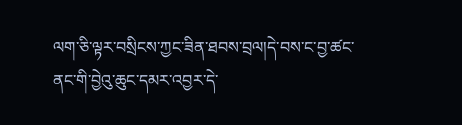ལག་ཅི་ལྟར་བསྲིངས་ཀྱང་ཟིན་ཐབས་བྲལ།དེ་བས་ང་བྱ་ཚང་ནང་གི་བྱེའུ་ཆུང་དམར་འབྱར་དེ་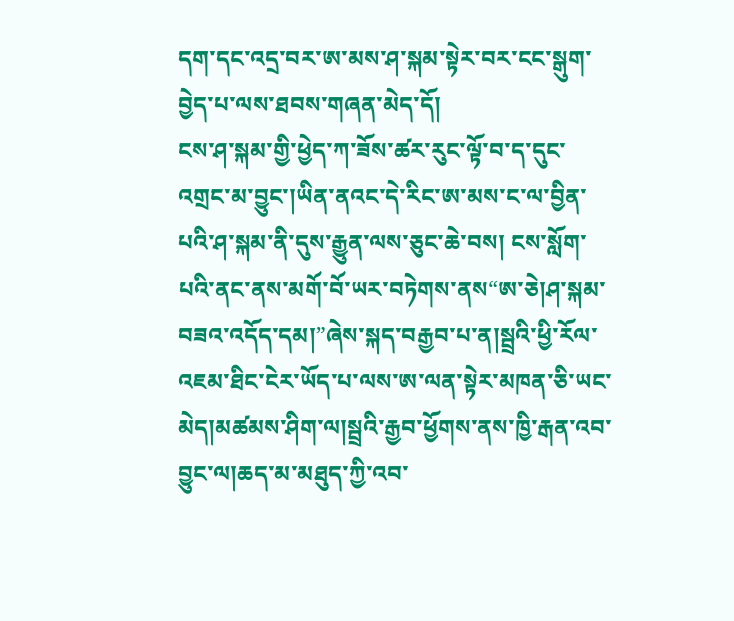དག་དང་འདྲ་བར་ཨ་མས་ཤ་སྐམ་སྟེར་བར་ངང་སྒུག་བྱེད་པ་ལས་ཐབས་གཞན་མེད་དོ།
ངས་ཤ་སྐམ་གྱི་ཕྱེད་ཀ་ཟོས་ཚར་རུང་ལྟོ་བ་ད་དུང་འགྲང་མ་བྱུང་།ཡིན་ནའང་དེ་རིང་ཨ་མས་ང་ལ་བྱིན་པའི་ཤ་སྐམ་ནི་དུས་རྒྱུན་ལས་ཅུང་ཆེ་བས། ངས་སློག་པའི་ནང་ནས་མགོ་བོ་ཡར་བཏེགས་ནས“ཨ་ཅེ།ཤ་སྐམ་བཟའ་འདོད་དམ།”ཞེས་སྐད་བརྒྱབ་པ་ན།སྦྲའི་ཕྱི་རོལ་འཇམ་ཐིང་ངེར་ཡོད་པ་ལས་ཨ་ལན་སྟེར་མཁན་ཅི་ཡང་མེད།མཚམས་ཤིག་ལ།སྦྲའི་རྒྱབ་ཕྱོགས་ནས་ཁྱི་རྒན་འབ་བྱུང་ལ།ཆད་མ་མཐུད་ཀྱི་འབ་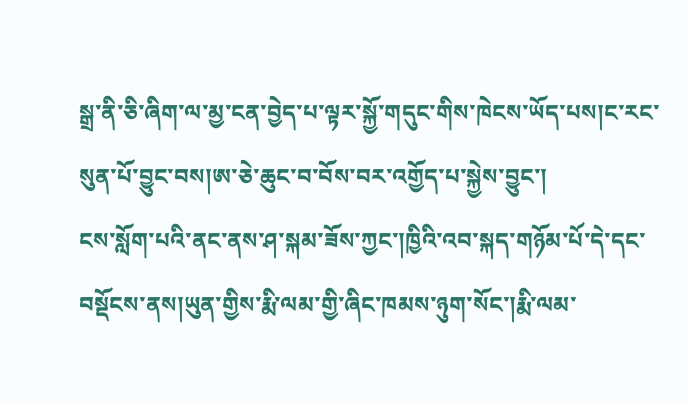སྒྲ་ནི་ཅི་ཞིག་ལ་མྱ་ངན་བྱེད་པ་ལྟར་སྐྱོ་གདུང་གིས་ཁེངས་ཡོད་པས།ང་རང་སུན་པོ་བྱུང་བས།ཨ་ཅེ་ཆུང་བ་བོས་བར་འགྱོད་པ་སྐྱེས་བྱུང་།
ངས་སློག་པའི་ནང་ནས་ཤ་སྐམ་ཟོས་ཀྱང་།ཁྱིའི་འབ་སྐད་གཉོམ་པོ་དེ་དང་བསྡོངས་ནས།ཡུན་གྱིས་རྨི་ལམ་གྱི་ཞིང་ཁམས་ཉུག་སོང་།རྨི་ལམ་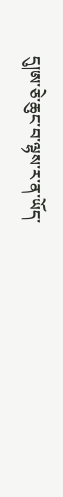དུ།ཨ་ཅེ་ཆུང་བ་ལྷས་ར་ན་ཡོད་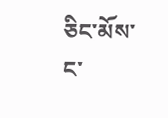ཅིང་མོས་ང་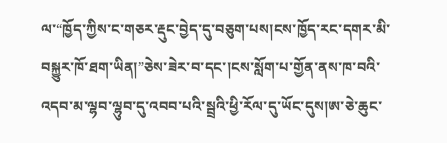ལ་“ཁྱོད་ཀྱིས་ང་གཅར་རྡུང་བྱེད་དུ་བཅུག་པས།ངས་ཁྱོད་རང་དགར་མི་བསྐྱུར་ཁོ་ཐག་ཡིན།”ཅེས་ཟེར་བ་དང་།ངས་སློག་པ་གྱོན་ནས་ཁ་བའི་འདབ་མ་ལྷབ་ལྷུབ་དུ་འབབ་པའི་སྦྲའི་ཕྱི་རོལ་དུ་ཡོང་དུས།ཨ་ཅེ་ཆུང་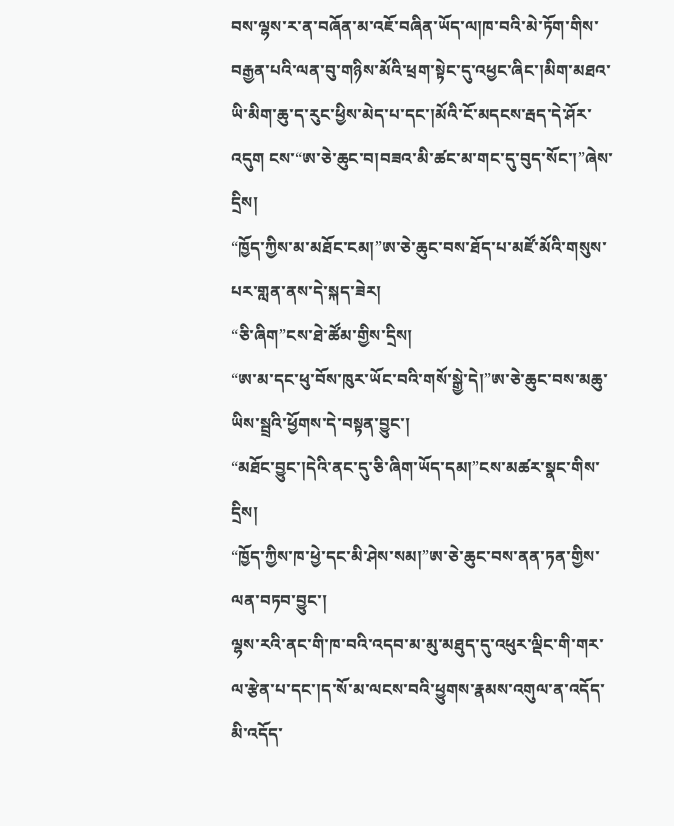བས་ལྷས་ར་ན་བཞོན་མ་འཇོ་བཞིན་ཡོད་ལ།ཁ་བའི་མེ་ཏོག་གིས་བརྒྱན་པའི་ལན་བུ་གཉིས་མོའི་ཕྲག་སྟེང་དུ་འཕྱང་ཞིང་།མིག་མཐའ་ཡི་མིག་ཆུ་ད་རུང་ཕྱིས་མེད་པ་དང་།མོའི་ངོ་མདངས་རྦད་དེ་ཤོར་འདུག ངས་“ཨ་ཅེ་ཆུང་བ།བཟའ་མི་ཚང་མ་གང་དུ་བུད་སོང་།”ཞེས་དྲིས།
“ཁྱོད་ཀྱིས་མ་མཐོང་ངམ།”ཨ་ཅེ་ཆུང་བས་ཐོད་པ་མཛོ་མོའི་གསུས་པར་གླན་ནས་དེ་སྐད་ཟེར།
“ཅི་ཞིག”ངས་ཐེ་ཚོམ་གྱིས་དྲིས།
“ཨ་མ་དང་ཕུ་བོས་ཁུར་ཡོང་བའི་གསོ་སྒྱེ་དེ།”ཨ་ཅེ་ཆུང་བས་མཆུ་ཡིས་སྦྲའི་ཕྱོགས་དེ་བསྟན་བྱུང་།
“མཐོང་བྱུང་།དེའི་ནང་དུ་ཅི་ཞིག་ཡོད་དམ།”ངས་མཚར་སྣང་གིས་དྲིས།
“ཁྱོད་ཀྱིས་ཁ་ཕྱེ་དང་མི་ཤེས་སམ།”ཨ་ཅེ་ཆུང་བས་ནན་ཏན་གྱིས་ལན་བཏབ་བྱུང་།
ལྷས་རའི་ནང་གི་ཁ་བའི་འདབ་མ་མུ་མཐུད་དུ་འཕུར་ལྡིང་གི་གར་ལ་རྩེན་པ་དང་།ད་སོ་མ་ལངས་བའི་ཕྱུགས་རྣམས་འགུལ་ན་འདོད་མི་འདོད་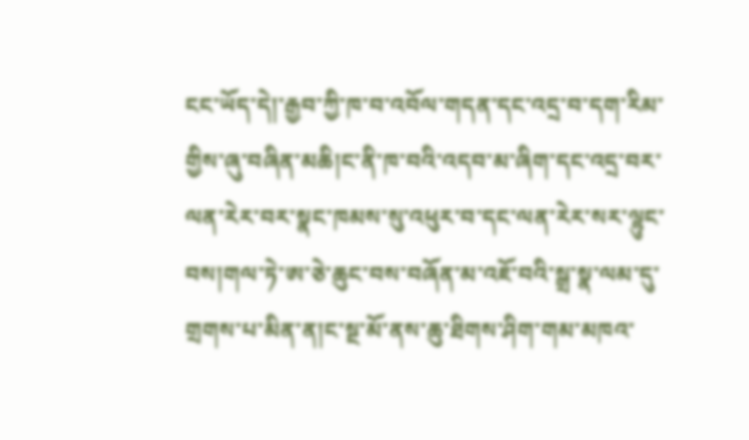ངང་ཡོད་དེ།་རྒྱབ་ཀྱི་ཁ་བ་འབོལ་གདན་དང་འདྲ་བ་དག་རིམ་གྱིས་ཞུ་བཞིན་མཆི།ང་ནི་ཁ་བའི་འདབ་མ་ཞིག་དང་འདྲ་བར་ལན་རེར་བར་སྣང་ཁམས་སུ་འཕུར་བ་དང་ལན་རེར་སར་ལྷུང་བས།གལ་ཏེ་ཨ་ཅེ་ཆུང་བས་བཞོན་མ་འཇོ་བའི་སྒྲ་སྣ་ལམ་དུ་གྲགས་པ་མིན་ན།ང་སྔ་མོ་ནས་ཆུ་ཐིགས་ཤིག་གམ་མཁའ་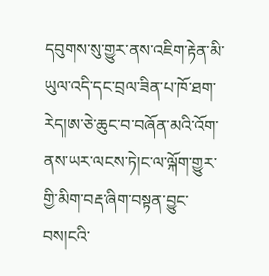དབུགས་སུ་གྱུར་ནས་འཇིག་རྟེན་མི་ཡུལ་འདི་དང་བྲལ་ཟིན་པ་ཁོ་ཐག་རེད།ཨ་ཅེ་ཆུང་བ་བཞོན་མའི་འོག་ནས་ཡར་ལངས་ཏེ།ང་ལ་ལྐོག་གྱུར་གྱི་མིག་བརྡ་ཞིག་བསྟན་བྱུང་བས།ངའི་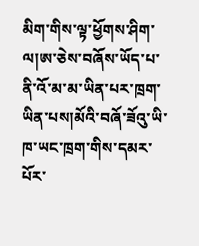མིག་གིས་ལྟ་ཕྱོགས་ཤིག་ལ།ཨ་ཅེས་བཞོས་ཡོད་པ་ནི་འོ་མ་མ་ཡིན་པར་ཁྲག་ཡིན་པས།མོའི་བཞོ་ཟོའུ་ཡི་ཁ་ཡང་ཁྲག་གིས་དམར་པོར་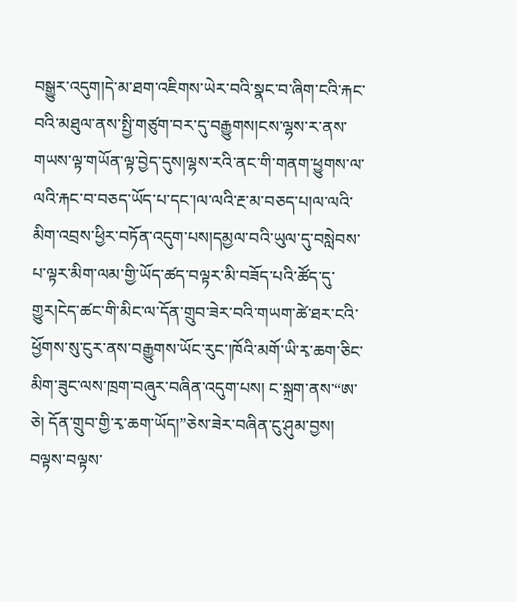བསྒྱུར་འདུག།དེ་མ་ཐག་འཇིགས་ཡེར་བའི་སྣང་བ་ཞིག་ངའི་རྐང་བའི་མཐུལ་ནས་སྤྱི་གཙུག་བར་དུ་བརྒྱུགས།ངས་ལྷས་ར་ནས་གཡས་ལྟ་གཡོན་ལྟ་བྱེད་དུས།ལྷས་རའི་ནང་གི་གནག་ཕྱུགས་ལ་ལའི་རྐང་བ་བཅད་ཡོད་པ་དང་།ལ་ལའི་རྔ་མ་བཅད་པ།ལ་ལའི་མིག་འབྲས་ཕྱིར་བཏོན་འདུག་པས།དམྱལ་བའི་ཡུལ་དུ་བསླེབས་པ་ལྟར་མིག་ལམ་གྱི་ཡོད་ཚད་བལྟར་མི་བཟོད་པའི་ཚོད་དུ་གྱུར།ངེད་ཚང་གི་མིང་ལ་དོན་གྲུབ་ཟེར་བའི་གཡག་ཚེ་ཐར་ངའི་ཕྱོགས་སུ་ངུར་ནས་བརྒྱུགས་ཡོང་རུང་།ཁོའི་མགོ་ཡི་རྭ་ཆག་ཅིང་མིག་ཟུང་ལས་ཁྲག་བཞུར་བཞིན་འདུག་པས། ང་སྐྲག་ནས་“ཨ་ཅེ། དོན་གྲུབ་གྱི་རྭ་ཆག་ཡོད།”ཅེས་ཟེར་བཞིན་ངུ་ཤུམ་བྱས།
བལྟས་བལྟས་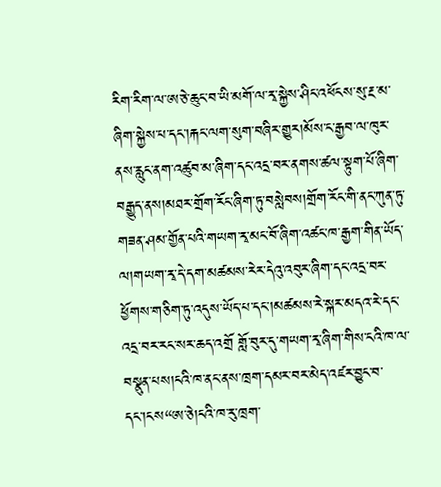རིག་རིག་ལ་ཨ་ཅེ་ཆུང་བ་ཡི་མགོ་ལ་རྭ་སྐྱེས་ཤིང་འཕོངས་སུ་རྔ་མ་ཞིག་སྐྱེས་པ་དང་།རྐང་ལག་སུག་བཞིར་གྱུར།མོས་ང་རྒྱབ་ལ་ཁུར་ནས་རླུང་ནག་འཚུབ་མ་ཞིག་དང་འདྲ་བར་ནགས་ཚལ་སྟུག་པོ་ཞིག་བརྒྱུད་ནས།མཐར་གྲོག་རོང་ཞིག་ཏུ་བསླེབས།གྲོག་རོང་གི་ནང་ཀུན་ཏུ་གཟན་ཤམ་གྱོན་པའི་གཡག་རྭ་མང་བོ་ཞིག་འཚང་ཁ་རྒྱག་གིན་ཡོད་ལ།གཡག་རྭ་དེ་དག་མཚམས་རེར་དེའུ་འབུར་ཞིག་དང་འདྲ་བར་ཕྱོགས་གཅིག་ཏུ་འདུས་ཡོད་པ་དང་།མཚམས་རེ་སྐར་མདའ་རེ་དང་འདྲ་བར་རང་སར་ཆད་འགྲོ གློ་བུར་དུ་གཡག་རྭ་ཞིག་གིས་ངའི་ཁ་ལ་བསྣུན་པས།ངའི་ཁ་ནང་ནས་ཁྲག་དམར་བར་མེད་འཛར་བྱུང་བ་དང་།ངས“ཨ་ཅེ།ངའི་ཁ་རུ་ཁྲག་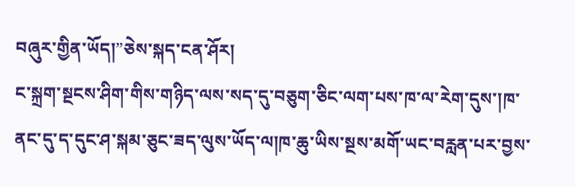བཞུར་གྱིན་ཡོད།”ཅེས་སྐད་ངན་ཤོར།
ང་སྐྲག་སྔངས་ཤིག་གིས་གཉིད་ལས་སད་དུ་བཅུག་ཅིང་ལག་པས་ཁ་ལ་རེག་དུས་།ཁ་ནང་དུ་ད་དུང་ཤ་སྐམ་ཅུང་ཟད་ལུས་ཡོད་ལ།ཁ་ཆུ་ཡིས་སྔས་མགོ་ཡང་བརླན་པར་བྱས་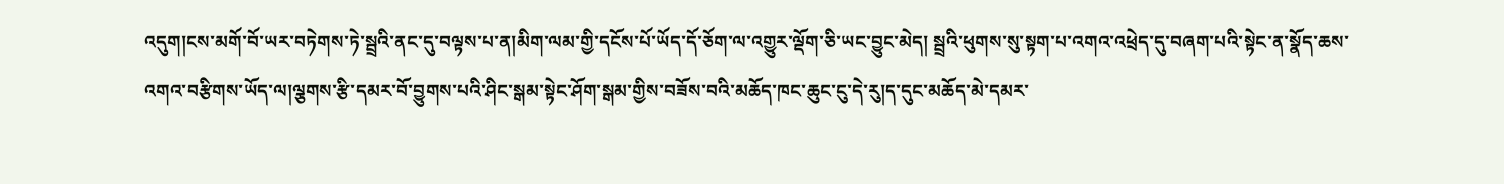འདུག།ངས་མགོ་བོ་ཡར་བཏེགས་ཏེ་སྦྲའི་ནང་དུ་བལྟས་པ་ན།མིག་ལམ་གྱི་དངོས་པོ་ཡོད་དོ་ཅོག་ལ་འགྱུར་ལྡོག་ཅི་ཡང་བྱུང་མེད། སྦྲའི་ཕུགས་སུ་སྟག་པ་འགའ་འཕྲེད་དུ་བཞག་པའི་སྟེང་ན་སྣོད་ཆས་འགའ་བརྩིགས་ཡོད་ལ།ལྕགས་རྩི་དམར་བོ་བྱུགས་པའི་ཤིང་སྒམ་སྟེང་ཤོག་སྒམ་གྱིས་བཟོས་བའི་མཆོད་ཁང་ཆུང་ངུ་དེ་རུ།ད་དུང་མཆོད་མེ་དམར་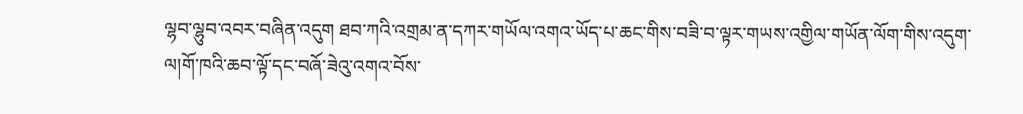ལྷབ་ལྷུབ་འབར་བཞིན་འདུག ཐབ་ཀའི་འགྲམ་ན་དཀར་གཡོལ་འགའ་ཡོད་པ་ཆང་གིས་བཟི་བ་ལྟར་གཡས་འགྱིལ་གཡོན་ལོག་གིས་འདུག་ལ།གོ་ཁའི་ཆབ་ལྟོ་དང་བཞོ་ཟེའུ་འགའ་བོས་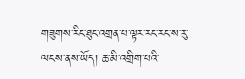གཟུགས་རིང་ཐུང་འགྲན་པ་ལྟར་རང་རང་ས་རུ་ལངས་ནས་ཡོད། ཆ་མི་འགྲིག་པའི་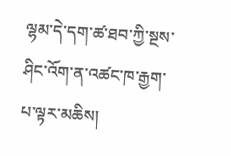ལྷམ་དེ་དག་ཚ་ཐབ་ཀྱི་སྔས་ཤིང་འོག་ན་འཚང་ཁ་རྒྱག་པ་ལྟར་མཆིས།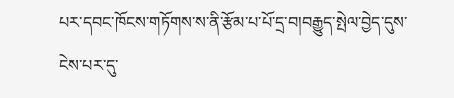པར་དབང་ཁོངས་གཏོགས་ས་ནི་རྩོམ་པ་པོ་དྲ་བ།བརྒྱུད་སྤེལ་བྱེད་དུས་ངེས་པར་དུ་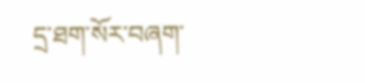དྲ་ཐག་སོར་བཞག་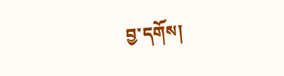བྱ་དགོས།